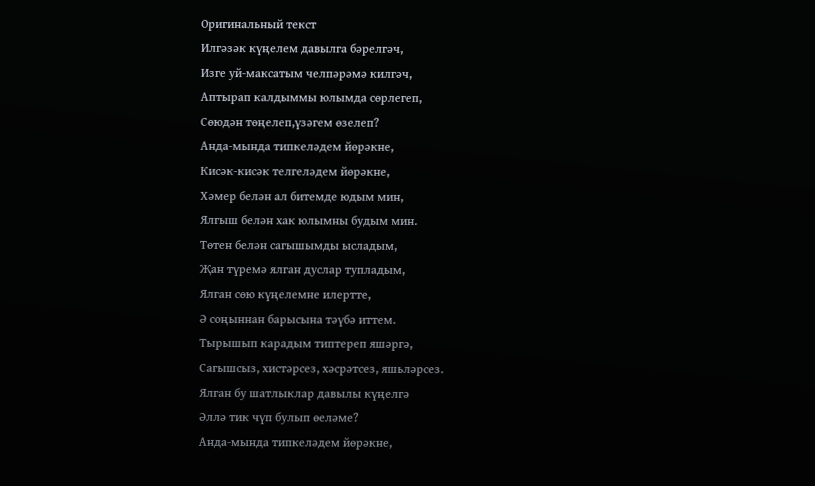Оригинальный текст
Илгәзәк күңелем давылга бәрелгәч,
Изге уй-максатым челпәрәмә килгәч,
Аптырап калдыммы юлымда сөрлегеп,
Сөюдән төңелеп,үзәгем өзелеп?
Анда-мында типкеләдем йөрәкне,
Кисәк-кисәк телгеләдем йөрәкне,
Хәмер белән ал битемде юдым мин,
Ялгыш белән хак юлымны будым мин.
Төтен белән сагышымды ысладым,
Җан түремә ялган дуслар тупладым,
Ялган сөю күңелемне илертте,
Ә соңыннан барысына тәүбә иттем.
Тырышып карадым типтереп яшәргә,
Сагышсыз, хистәрсез, хәсрәтсез, яшьләрсез.
Ялган бу шатлыклар давылы күңелгә
Әллә тик чүп булып өеләме?
Анда-мында типкеләдем йөрәкне,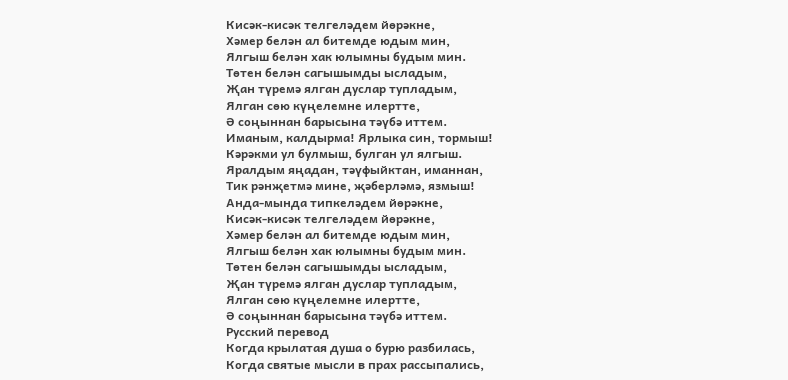Кисәк-кисәк телгеләдем йөрәкне,
Хәмер белән ал битемде юдым мин,
Ялгыш белән хак юлымны будым мин.
Төтен белән сагышымды ысладым,
Җан түремә ялган дуслар тупладым,
Ялган сөю күңелемне илертте,
Ә соңыннан барысына тәүбә иттем.
Иманым, калдырма! Ярлыка син, тормыш!
Кәрәкми ул булмыш, булган ул ялгыш.
Яралдым яңадан, тәүфыйктан, иманнан,
Тик рәнҗетмә мине, җәберләмә, язмыш!
Анда-мында типкеләдем йөрәкне,
Кисәк-кисәк телгеләдем йөрәкне,
Хәмер белән ал битемде юдым мин,
Ялгыш белән хак юлымны будым мин.
Төтен белән сагышымды ысладым,
Җан түремә ялган дуслар тупладым,
Ялган сөю күңелемне илертте,
Ә соңыннан барысына тәүбә иттем.
Русский перевод
Когда крылатая душа о бурю разбилась,
Когда святые мысли в прах рассыпались,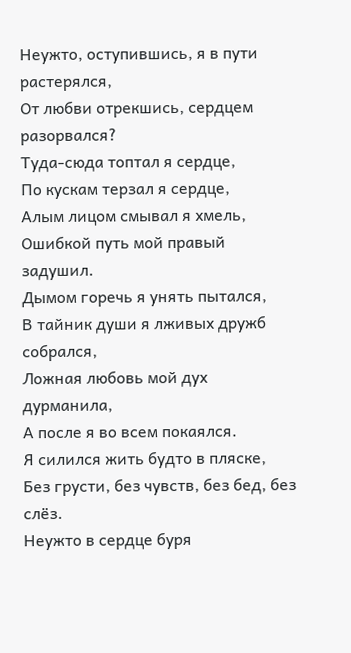Неужто, оступившись, я в пути растерялся,
От любви отрекшись, сердцем разорвался?
Туда-сюда топтал я сердце,
По кускам терзал я сердце,
Алым лицом смывал я хмель,
Ошибкой путь мой правый задушил.
Дымом горечь я унять пытался,
В тайник души я лживых дружб собрался,
Ложная любовь мой дух дурманила,
А после я во всем покаялся.
Я силился жить будто в пляске,
Без грусти, без чувств, без бед, без слёз.
Неужто в сердце буря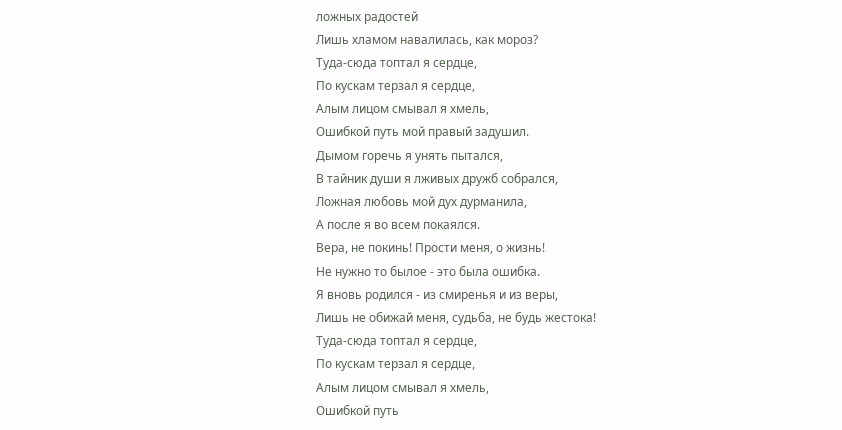ложных радостей
Лишь хламом навалилась, как мороз?
Туда-сюда топтал я сердце,
По кускам терзал я сердце,
Алым лицом смывал я хмель,
Ошибкой путь мой правый задушил.
Дымом горечь я унять пытался,
В тайник души я лживых дружб собрался,
Ложная любовь мой дух дурманила,
А после я во всем покаялся.
Вера, не покинь! Прости меня, о жизнь!
Не нужно то былое - это была ошибка.
Я вновь родился - из смиренья и из веры,
Лишь не обижай меня, судьба, не будь жестока!
Туда-сюда топтал я сердце,
По кускам терзал я сердце,
Алым лицом смывал я хмель,
Ошибкой путь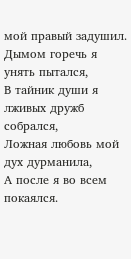мой правый задушил.
Дымом горечь я унять пытался,
В тайник души я лживых дружб собрался,
Ложная любовь мой дух дурманила,
А после я во всем покаялся.